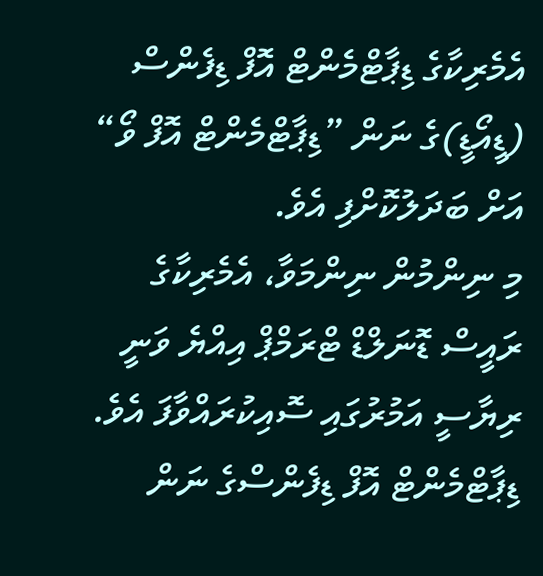އެމެރިކާގެ ޑިޕާޓްމެންޓް އޮފް ޑިފެންސް (ޑީއޯޑީ)ގެ ނަން ”ޑިޕާޓްމެންޓް އޮފް ވޯ“ އަށް ބަދަލުކޮށްފި އެވެ.
މި ނިންމުން ނިންމަވާ، އެމެރިކާގެ ރައީސް ޑޮނަލްޑް ޓްރަމްޕް އިއްޔެ ވަނީ ރިޔާސީ އަމުރުގައި ސޮއިކުރައްވާފަ އެވެ. ޑިޕާޓްމެންޓް އޮފް ޑިފެންސްގެ ނަން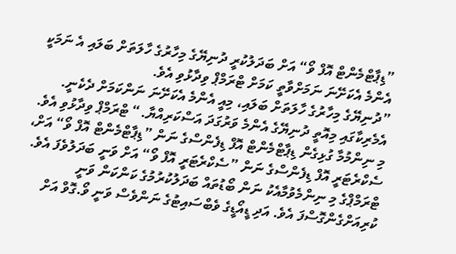”ޑިޕާޓްމެންޓް އޮފް ވޯ“ އަށް ބަދަލުކުރީ ދުނިޔޭގެ މިހާރުގެ ހާލަތަށް ބަލައި އެ ނަމަކީ އެންމެ އެކަށޭނަ ނަމަށްވާތީ ކަމަށް ޓްރަމްޕް ވިދާޅުވި އެވެ.
”ދުނިޔޭގެ މިހާރުގެ ހާލަތަށް ބަލައި، މިއީ އެންމެ އެކަށޭނަ ނަންކަމަށް ދެކެނީ. އެމެރިކާގައި މިއޮތީ ދުނިޔޭގެ އެންމެ ވަރުގަދަ އަސްކަރިއްޔާ.“ ޓްރަމްޕް ވިދާޅުވި އެވެ.
މި ނިންމުމާ ގުޅިގެން ޑިޕާޓްމެންޓް އޮފް ޑިފެންސްގެ ނަން ”ޑިޕާޓްމެންޓް އޮފް ވޯ“ އަށް، ސެކްރެޓަރީ އޮފް ޑިފެންސްގެ ނަން ”ސެކްރެޓަރީ އޮފް ވޯ“ އަށް ވަނީ ބަދަލުވެފަ އެވެ.
ޓްރަމްޕްގެ މި ނިންމެވުމާއެކު ނަން ބޯޑުތައް ބަދަލުކުރުމުގެ ކަންކަން ވަނީ ކުރިއަށްގެންގޮސްފަ އެވެ. އަދި ޑީއޯޑީގެ ވެބްސައިޓުގެ ނަންވެސް ވަނީ ވޯ.ގޮވް އަށް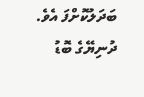ބަދަލުކޮށްފަ އެވެ.
ދުނިޔޭގެ ބޮޑު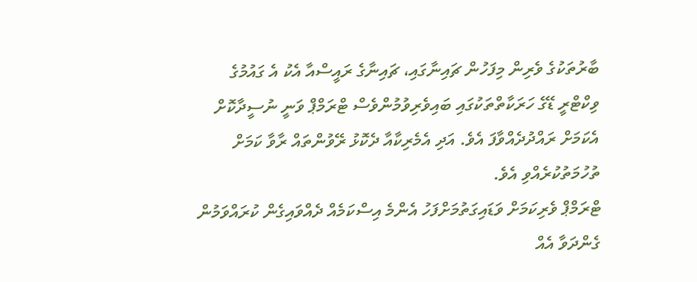ބާރުތަކުގެ ވެރިން މިފަހުން ޗައިނާގައި، ޗައިނާގެ ރައީސްއާ އެކު އެ ގައުމުގެ ވިކްޓްރީ ޑޭގެ ހަރަކާތްތަކުގައި ބައިވެރިވުމުންވެސް ޓްރަމްޕް ވަނީ ނުސީދާކޮށް އެކަމަށް ރައްދުދެއްވާފަ އެވެ. އަދި އެމެރިކާއާ ދެކޮޅު ރޭވުންތައް ރާވާ ކަމަށް ތުހުމަތުކުރެއްވި އެވެ.
ޓްރަމްޕް ވެރިކަމަށް ވަޑައިގަތުމަށްފަހު އެންމެ އިސްކަމެއް ދެއްވައިގެން ކުރައްވަމުން ގެންދަވާ އެއް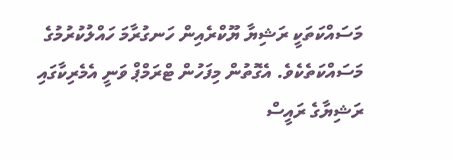މަސައްކަތަކީ ރަޝިޔާ ޔޫކްރެއިން ހަނގުރާމަ ހައްލުކުރުމުގެ މަސައްކަތެކެވެ. އެގޮތުން މިފަހުން ޓްރަމްޕް ވަނީ އެމެރިކާގައި ރަޝިޔާގެ ރައީސް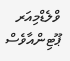ވްލެޑްމިއަރ ޕޫޓިންއާވެސް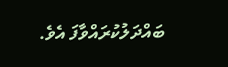ބައްދަލުކުރައްވާފަ އެވެ.